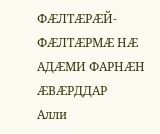ФÆЛТÆРÆЙ-ФÆЛТÆРМÆ НÆ АДÆМИ ФАРНÆН ÆВÆРДДАР
Алли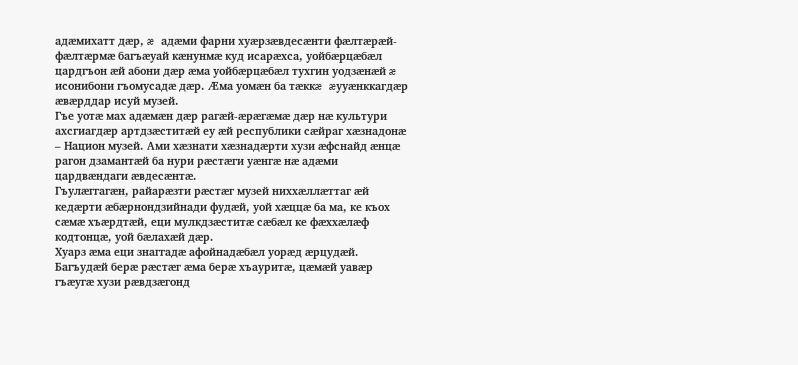адæмихатт дæр, æ адæми фарни хуæрзæвдесæнти фæлтæрæй-фæлтæрмæ багъæуай кæнунмæ куд исарæхса, уойбæрцæбæл цардгъон æй абони дæр æма уойбæрцæбæл тухгин уодзæнæй æ исонибони гъомусадæ дæр. Æма уомæн ба тæккæ æууæнккагдæр æвæрддар исуй музей.
Гъе уотæ мах адæмæн дæр рагæй-æрæгæмæ дæр нæ культури ахсгиагдæр артдзæститæй еу æй республики сæйраг хæзнадонæ – Национ музей. Ами хæзнати хæзнадæрти хузи æфснайд æнцæ рагон дзамантæй ба нури рæстæги уæнгæ нæ адæми цардвæндаги æвдесæнтæ.
Гъулæггагæн, райарæзти рæстæг музей ниххæллæттаг æй кедæрти æбæрнондзийнади фудæй, уой хæццæ ба ма, ке къох сæмæ хъæрдтæй, еци мулкдзæститæ сæбæл ке фæххæлæф кодтонцæ, уой бæлахæй дæр.
Хуарз æма еци знаггадæ афойнадæбæл уорæд æрцудæй. Багъудæй берæ рæстæг æма берæ хъауритæ, цæмæй уавæр гъæугæ хузи рæвдзæгонд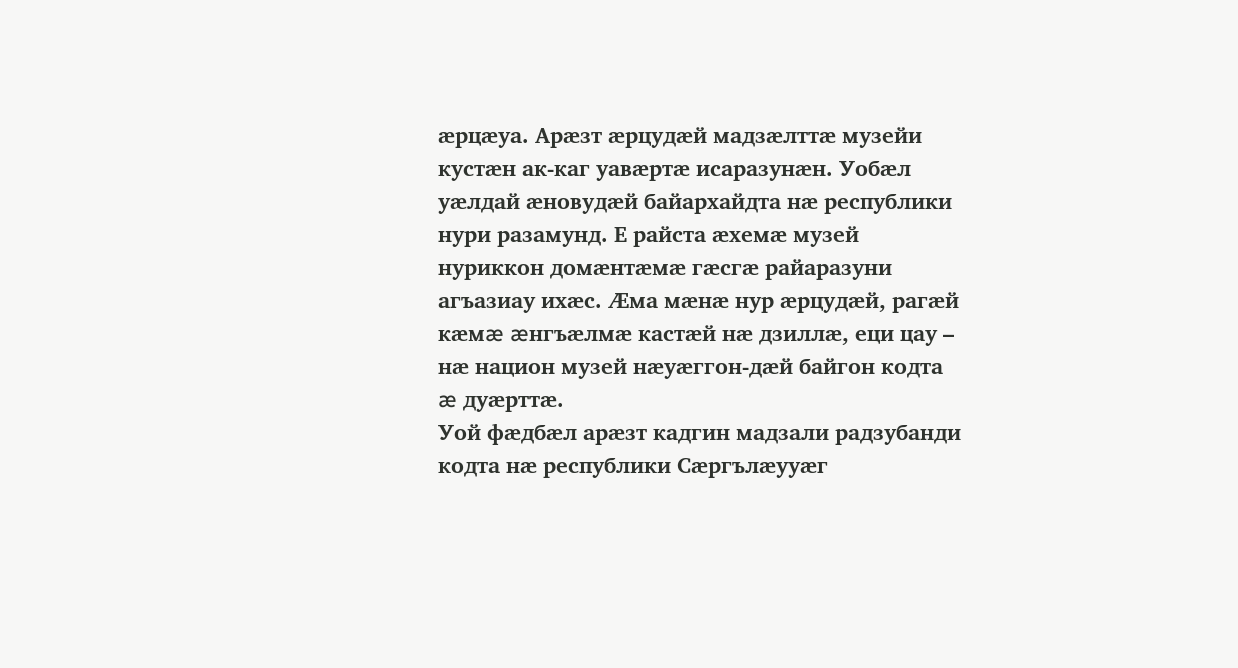æрцæуа. Арæзт æрцудæй мадзæлттæ музейи кустæн ак-каг уавæртæ исаразунæн. Уобæл уæлдай æновудæй байархайдта нæ республики нури разамунд. Е райста æхемæ музей нуриккон домæнтæмæ гæсгæ райаразуни агъазиау ихæс. Æма мæнæ нур æрцудæй, рагæй кæмæ æнгъæлмæ кастæй нæ дзиллæ, еци цау – нæ национ музей нæуæггон-дæй байгон кодта æ дуæрттæ.
Уой фæдбæл арæзт кадгин мадзали радзубанди кодта нæ республики Сæргълæууæг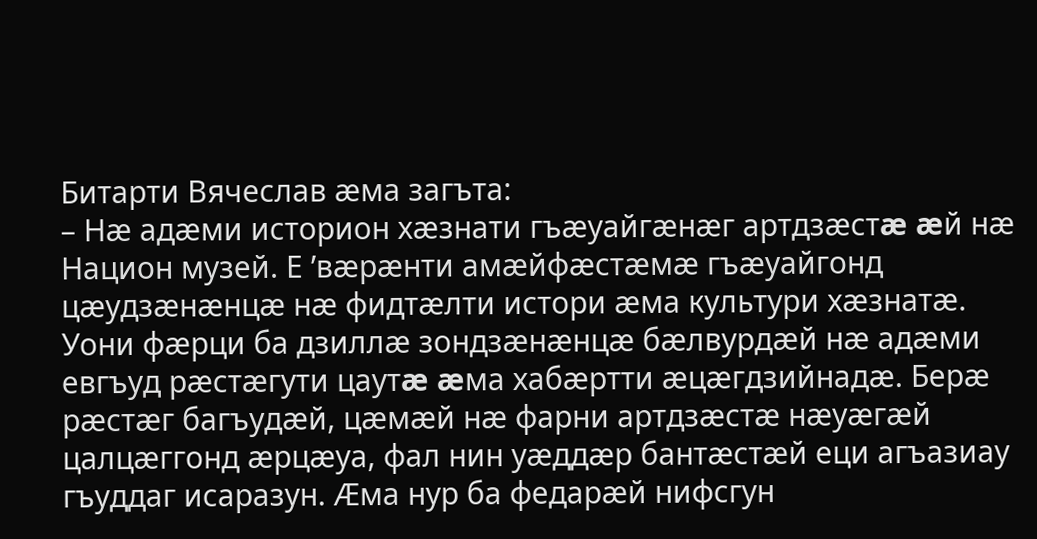Битарти Вячеслав æма загъта:
– Нæ адæми историон хæзнати гъæуайгæнæг артдзæстæ æй нæ Национ музей. Е ’вæрæнти амæйфæстæмæ гъæуайгонд цæудзæнæнцæ нæ фидтæлти истори æма культури хæзнатæ. Уони фæрци ба дзиллæ зондзæнæнцæ бæлвурдæй нæ адæми евгъуд рæстæгути цаутæ æма хабæртти æцæгдзийнадæ. Берæ рæстæг багъудæй, цæмæй нæ фарни артдзæстæ нæуæгæй цалцæггонд æрцæуа, фал нин уæддæр бантæстæй еци агъазиау гъуддаг исаразун. Æма нур ба федарæй нифсгун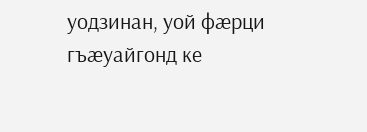уодзинан, уой фæрци гъæуайгонд ке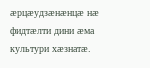æрцæудзæнæнцæ нæ фидтæлти дини æма культури хæзнатæ.